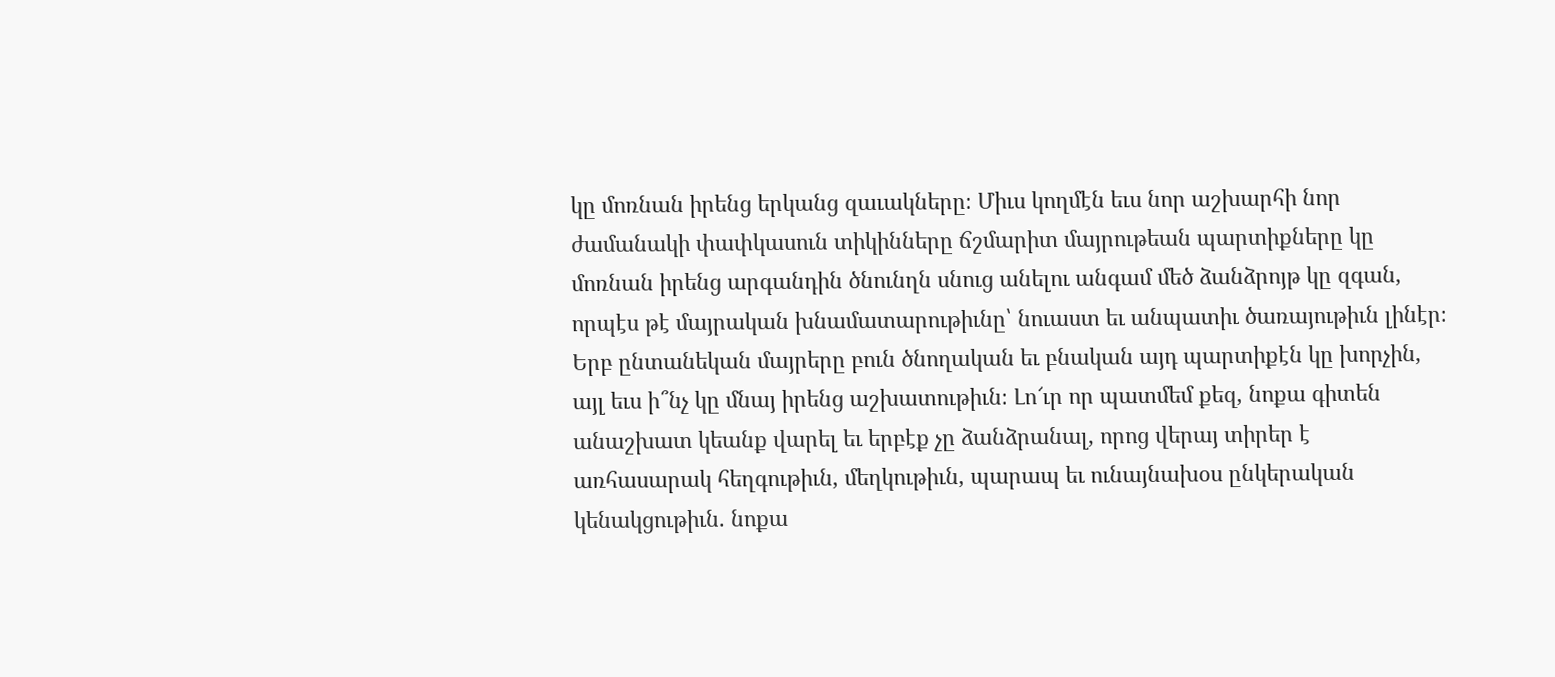կը մոռնան իրենց երկանց զաւակները։ Միւս կողմէն եւս նոր աշխարհի նոր ժամանակի փափկասուն տիկինները ճշմարիտ մայրութեան պարտիքները կը մոռնան իրենց արգանդին ծնունղն սնուց անելու անգամ մեծ ձանձրոյթ կը զգան, որպէս թէ մայրական խնամատարութիւնը՝ նուաստ եւ անպատիւ ծառայութիւն լինէր։
Երբ ընտանեկան մայրերը բուն ծնողական եւ բնական այդ պարտիքէն կը խորչին, այլ եւս ի՞նչ կը մնայ իրենց աշխատութիւն։ Լո՜ւր որ պատմեմ քեզ, նոքա գիտեն անաշխատ կեանք վարել եւ երբէք չը ձանձրանալ, որոց վերայ տիրեր է առհասարակ հեղգութիւն, մեղկութիւն, պարապ եւ ունայնախօս ընկերական կենակցութիւն. նոքա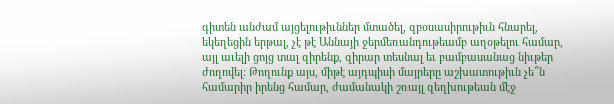գիտեն անժամ այցելութիւններ մտածել, զբօսասիրութիւն հնարել, եկեղեցին երթալ, չէ թէ Աննայի ջերմեռանդութեամբ աղօթելու համար, այլ աւելի ցոյց տալ զիրենք, զիրար տեսնալ եւ բամբասանաց նիւթեր ժողովել։ Թողունք այս, միթէ այդպիսի մայրերը աշխատութիւն չե՞ն համարիր իրենց համար, ժամանակի շռայլ զեղխութեան մէջ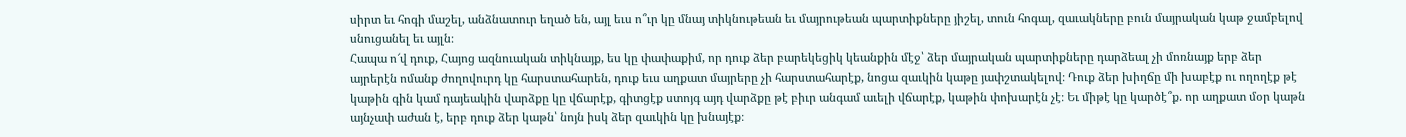սիրտ եւ հոգի մաշել, անձնատուր եղած են, այլ եւս ո՞ւր կը մնայ տիկնութեան եւ մայրութեան պարտիքները յիշել, տուն հոգալ, զաւակները բուն մայրական կաթ ջամբելով սնուցանել եւ այլն։
Հապա ո՜վ դուք, Հայոց ազնուական տիկնայք, ես կը փափաքիմ, որ դուք ձեր բարեկեցիկ կեանքին մէջ՝ ձեր մայրական պարտիքները դարձեալ չի մոռնայք երբ ձեր այրերէն ոմանք ժողովուրդ կը հարստահարեն, դուք եւս աղքատ մայրերը չի հարստահարէք, նոցա զաւկին կաթը յափշտակելով։ Դուք ձեր խիղճը մի խաբէք ու ողողէք թէ կաթին գին կամ դայեակին վարձքը կը վճարէք, գիտցէք ստոյգ այդ վարձքը թէ բիւր անգամ աւելի վճարէք, կաթին փոխարէն չէ։ Եւ միթէ կը կարծէ՞ք. որ աղքատ մօր կաթն այնչափ աժան է, երբ դուք ձեր կաթն՝ նոյն իսկ ձեր զաւկին կը խնայէք։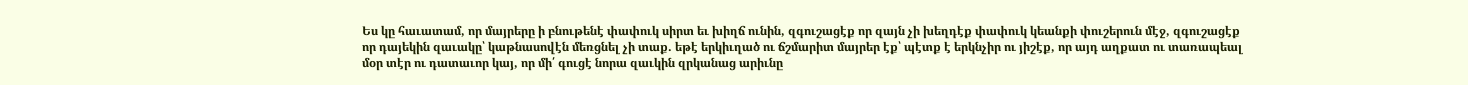Ես կը հաւատամ, որ մայրերը ի բնութենէ փափուկ սիրտ եւ խիղճ ունին, զգուշացէք որ զայն չի խեղդէք փափուկ կեանքի փուշերուն մէջ, զգուշացէք որ դայեկին զաւակը՝ կաթնասովէն մեռցնել չի տաք. եթէ երկիւղած ու ճշմարիտ մայրեր էք՝ պէտք է երկնչիր ու յիշէք, որ այդ աղքատ ու տառապեալ մօր տէր ու դատաւոր կայ, որ մի՛ գուցէ նորա զաւկին զրկանաց արիւնը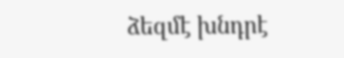ձեզմէ խնդրէ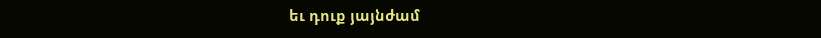եւ դուք յայնժամ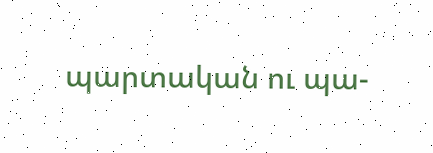պարտական ու պա-